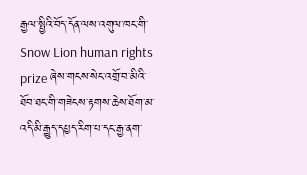རྒྱལ་སྤྱིའི་བོད་དོན་ལས་འགུལ་ཁང་གི་ Snow Lion human rights prize ཞེས་གངས་སེང་འགྲོ་བ་མིའི་ཐོབ་ཐང་གི་གཟེངས་རྟགས་ཆེས་ཐོག་མ་འདི་མི་རྒྱུད་དཔྱད་རིག་པ་དང་རྒྱ་ནག་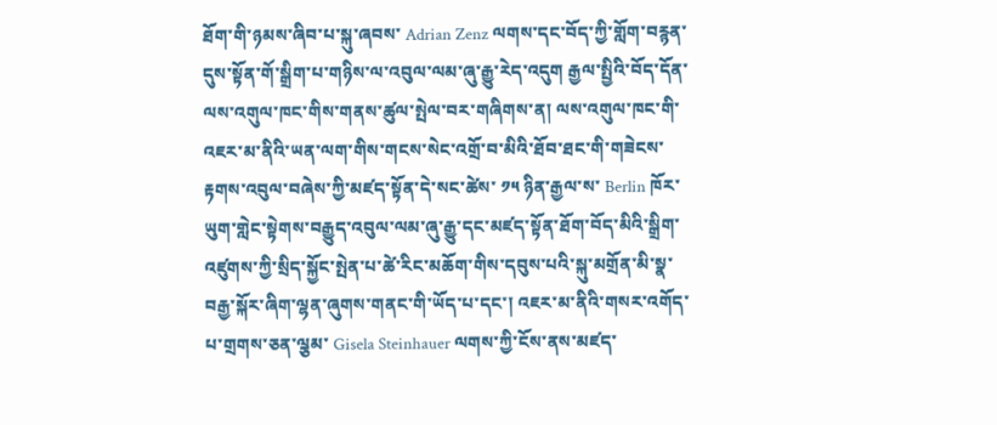ཐོག་གི་ཉམས་ཞིབ་པ་སྐུ་ཞབས་ Adrian Zenz ལགས་དང་བོད་ཀྱི་གློག་བརྙན་དུས་སྟོན་གོ་སྒྲིག་པ་གཉིས་ལ་འབུལ་ལམ་ཞུ་རྒྱུ་རེད་འདུག རྒྱལ་སྤྱིའི་བོད་དོན་ལས་འགུལ་ཁང་གིས་གནས་ཚུལ་སྤེལ་བར་གཞིགས་ན། ལས་འགུལ་ཁང་གི་འཇར་མ་ནིའི་ཡན་ལག་གིས་གངས་སེང་འགྲོ་བ་མིའི་ཐོབ་ཐང་གི་གཟེངས་རྟགས་འབུལ་བཞེས་ཀྱི་མཛད་སྟོན་དེ་སང་ཚེས་ ༡༥ ཉིན་རྒྱལ་ས་ Berlin ཁོར་ཡུག་གླེང་སྟེགས་བརྒྱུད་འབུལ་ལམ་ཞུ་རྒྱུ་དང་མཛད་སྟོན་ཐོག་བོད་མིའི་སྒྲིག་འཛུགས་ཀྱི་སྲིད་སྐྱོང་སྤེན་པ་ཚེ་རིང་མཆོག་གིས་དབུས་པའི་སྐུ་མགྲོན་མི་སྣ་བརྒྱ་སྐོར་ཞིག་ལྷན་ཞུགས་གནང་གི་ཡོད་པ་དང་། འཇར་མ་ནིའི་གསར་འགོད་པ་གྲགས་ཅན་ལྕམ་ Gisela Steinhauer ལགས་ཀྱི་ངོས་ནས་མཛད་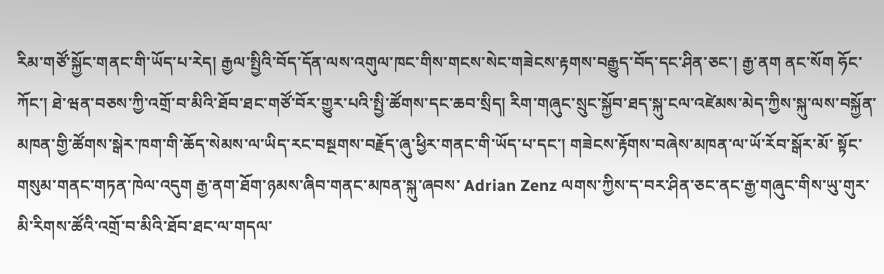རིམ་གཙོ་སྐྱོང་གནང་གི་ཡོད་པ་རེད། རྒྱལ་སྤྱིའི་བོད་དོན་ལས་འགུལ་ཁང་གིས་གངས་སེང་གཟེངས་རྟགས་བརྒྱུད་བོད་དང་ཤིན་ཅང་། རྒྱ་ནག ནང་སོག ཧོང་ཀོང་། ཐེ་ཝན་བཅས་ཀྱི་འགྲོ་བ་མིའི་ཐོབ་ཐང་གཙོ་བོར་གྱུར་པའི་སྤྱི་ཚོགས་དང་ཆབ་སྲིད། རིག་གཞུང་སྲུང་སྐྱོབ་ཐད་སྐུ་ངལ་འཛེམས་མེད་ཀྱིས་སྐུ་ལས་བསྐྱོན་མཁན་གྱི་ཚོགས་སྒེར་ཁག་གི་ཆོད་སེམས་ལ་ཡིད་རང་བསྔགས་བརྗོད་ཞུ་ཕྱིར་གནང་གི་ཡོད་པ་དང་། གཟེངས་རྟོགས་བཞེས་མཁན་ལ་ཡོ་རོབ་སྒོར་མོ་ སྟོང་གསུམ་གནང་གཏན་ཁེལ་འདུག རྒྱ་ནག་ཐོག་ཉམས་ཞིབ་གནང་མཁན་སྐུ་ཞབས་ Adrian Zenz ལགས་ཀྱིས་ད་བར་ཤིན་ཅང་ནང་རྒྱ་གཞུང་གིས་ཡུ་གུར་མི་རིགས་ཚོའི་འགྲོ་བ་མིའི་ཐོབ་ཐང་ལ་གདལ་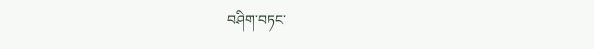བཤིག་བཏང་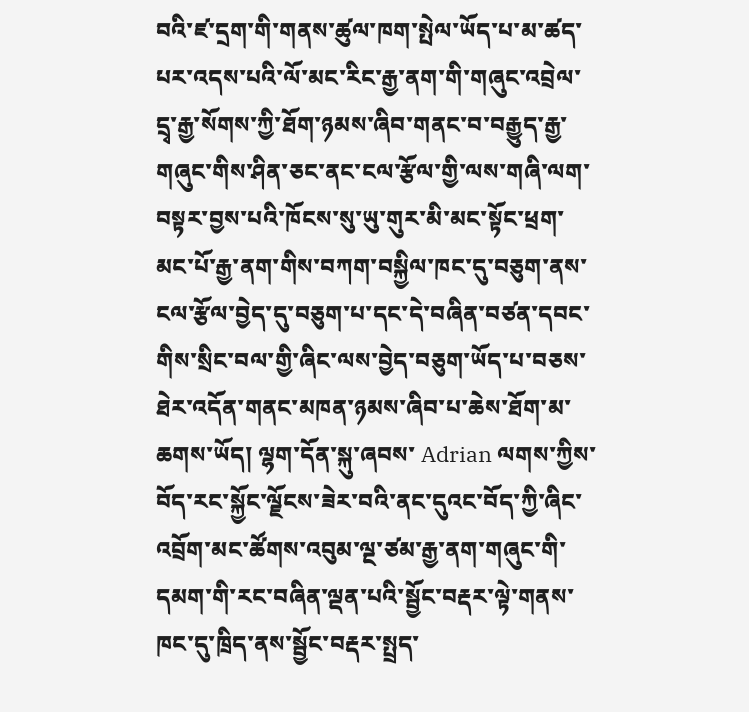བའི་ཛ་དྲག་གི་གནས་ཚུལ་ཁག་སྤེལ་ཡོད་པ་མ་ཚད་པར་འདས་པའི་ལོ་མང་རིང་རྒྱ་ནག་གི་གཞུང་འབྲེལ་དྲྭ་རྒྱ་སོགས་ཀྱི་ཐོག་ཉམས་ཞིབ་གནང་བ་བརྒྱུད་རྒྱ་གཞུང་གིས་ཤིན་ཅང་ནང་ངལ་རྩོལ་གྱི་ལས་གཞི་ལག་བསྟར་བྱས་པའི་ཁོངས་སུ་ཡུ་གུར་མི་མང་སྟོང་ཕྲག་མང་པོ་རྒྱ་ནག་གིས་བཀག་བསྐྱིལ་ཁང་དུ་བཅུག་ནས་ངལ་རྩོལ་བྱེད་དུ་བཅུག་པ་དང་དེ་བཞིན་བཙན་དབང་གིས་སྲིང་བལ་གྱི་ཞིང་ལས་བྱེད་བཅུག་ཡོད་པ་བཅས་ཐེར་འདོན་གནང་མཁན་ཉམས་ཞིབ་པ་ཆེས་ཐོག་མ་ཆགས་ཡོད། ལྷག་དོན་སྐུ་ཞབས་ Adrian ལགས་ཀྱིས་བོད་རང་སྐྱོང་ལྗོངས་ཟེར་བའི་ནང་དུའང་བོད་ཀྱི་ཞིང་འབྲོག་མང་ཚོགས་འབུམ་ལྔ་ཙམ་རྒྱ་ནག་གཞུང་གི་དམག་གི་རང་བཞིན་ལྡན་པའི་སྦྱོང་བརྡར་ལྟེ་གནས་ཁང་དུ་ཁྲིད་ནས་སྦྱོང་བརྡར་སྤྲད་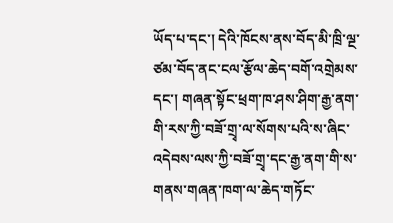ཡོད་པ་དང་། དེའི་ཁོངས་ནས་བོད་མི་ཁྲི་ལྔ་ཙམ་བོད་ནང་ངལ་རྩོལ་ཆེད་བགོ་འགྲེམས་དང་། གཞན་སྟོང་ཕྲག་ཁ་ཤས་ཤིག་རྒྱ་ནག་གི་རས་ཀྱི་བཟོ་གྲྭ་ལ་སོགས་པའི་ས་ཞིང་འདེབས་ལས་ཀྱི་བཟོ་གྲྭ་དང་རྒྱ་ནག་གི་ས་གནས་གཞན་ཁག་ལ་ཆེད་གཏོང་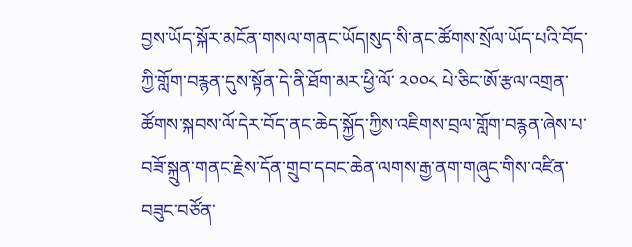བྱས་ཡོད་སྐོར་མངོན་གསལ་གནང་ཡོད།སུད་སི་ནང་ཚོགས་སྲོལ་ཡོད་པའི་བོད་ཀྱི་གློག་བརྙན་དུས་སྟོན་དེ་ནི་ཐོག་མར་ཕྱི་ལོ་ ༢༠༠༨ པེ་ཅིང་ཨོ་རྩལ་འགྲན་ཚོགས་སྐབས་ལོ་དེར་བོད་ནང་ཆེད་སྐྱོད་ཀྱིས་འཇིགས་བྲལ་གློག་བརྙན་ཞེས་པ་བཟོ་སྐྲུན་གནང་རྗེས་དོན་གྲུབ་དབང་ཆེན་ལགས་རྒྱ་ནག་གཞུང་གིས་འཛིན་བཟུང་བཙོན་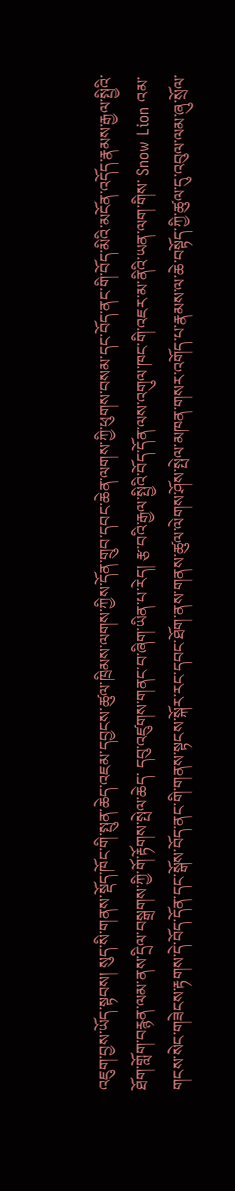འཇུག་བྱས་ཡོད་སྟབས། སུད་སི་གནས་སྡོད་ཁོང་གི་སྤུན་ཆེད་འཇམ་དབྱངས་ཚུལ་ཁྲིམས་ལགས་ཀྱིས་དོན་གྲུབ་དབང་ཆེན་ལགས་ཀྱི་ཕུགས་བསམ་དང་བོད་ནང་གི་བོད་མིའི་མངོན་འདོད་རྣམས་རྒྱལ་སྤྱིའི་ཐོག་གློག་བརྙན་ལམ་ནས་དྲིལ་བསྒྲགས་ཀྱི་གོ་རྟོགས་སྤེལ་ཆེད་ དབུ་འཛུགས་གནང་བ་ཞིག་ཡིན་པ་རེད། རྩ་བའི་རྒྱལ་སྤྱིའི་བོད་དོན་ལས་འགུལ་ཁང་གི་འཇར་མ་ནིའི་ཡན་ལག་གིས་ Snow Lion འམ་གངས་སེང་གཟེངས་རྟགས་དེ་བོད་དོན་དང་སྒོས་བོད་ནང་གི་གནས་སྟངས་སྐོར་རང་དབང་ཐོག་ནས་གནས་ཚུལ་ལེགས་ཤོས་སྤེལ་མཁན་གསར་འགོད་པ་རྣམས་ལ་ཆེ་བསྟོད་ཀྱི་ཚུལ་དུ་འབུལ་ལམ་ཞུ་སྲོལ་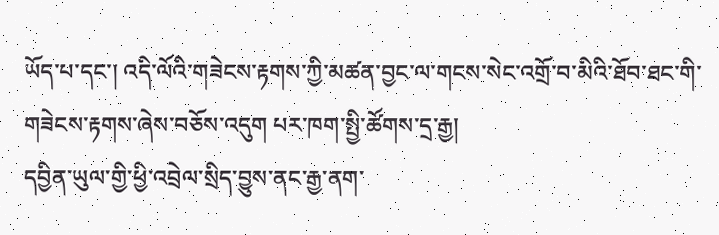ཡོད་པ་དང་། འདི་ལོའི་གཟེངས་རྟགས་ཀྱི་མཚན་བྱང་ལ་གངས་སེང་འགྲོ་བ་མིའི་ཐོབ་ཐང་གི་གཟེངས་རྟགས་ཞེས་བཅོས་འདུག པར་ཁག་སྤྱི་ཚོགས་དྲ་རྒྱ།
དབྱིན་ཡུལ་གྱི་ཕྱི་འབྲེལ་སྲིད་བྱུས་ནང་རྒྱ་ནག་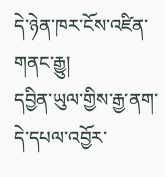དེ་ཉེན་ཁར་ངོས་འཛིན་གནང་རྒྱུ།
དབྱིན་ཡུལ་གྱིས་རྒྱ་ནག་དེ་དཔལ་འབྱོར་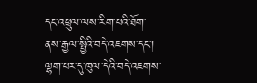དང་འཕྲུལ་ལས་རིག་པའི་ཐོག་ནས་རྒྱལ་སྤྱིའི་བདེ་འཇགས་དང་། ལྷག་པར་དུ་ཁུལ་དེའི་བདེ་འཇགས་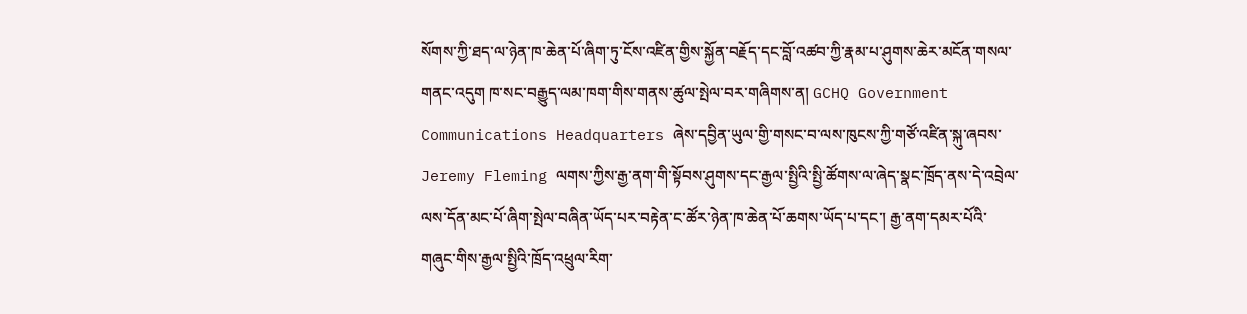སོགས་ཀྱི་ཐད་ལ་ཉེན་ཁ་ཆེན་པོ་ཞིག་ཏུ་ངོས་འཛིན་གྱིས་སྐྱོན་བརྗོད་དང་བློ་འཚབ་ཀྱི་རྣམ་པ་ཤུགས་ཆེར་མངོན་གསལ་གནང་འདུག ཁ་སང་བརྒྱུད་ལམ་ཁག་གིས་གནས་ཚུལ་སྤེལ་བར་གཞིགས་ན། GCHQ Government Communications Headquarters ཞེས་དབྱིན་ཡུལ་གྱི་གསང་བ་ལས་ཁུངས་ཀྱི་གཙོ་འཛིན་སྐུ་ཞབས་ Jeremy Fleming ལགས་ཀྱིས་རྒྱ་ནག་གི་སྟོབས་ཤུགས་དང་རྒྱལ་སྤྱིའི་སྤྱི་ཚོགས་ལ་ཞེད་སྣང་ཁྲོད་ནས་དེ་འབྲེལ་ལས་དོན་མང་པོ་ཞིག་སྤེལ་བཞིན་ཡོད་པར་བརྟེན་ང་ཚོར་ཉེན་ཁ་ཆེན་པོ་ཆགས་ཡོད་པ་དང་། རྒྱ་ནག་དམར་པོའི་གཞུང་གིས་རྒྱལ་སྤྱིའི་ཁྲོད་འཕྲུལ་རིག་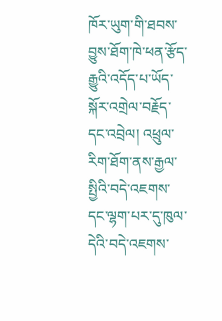ཁོར་ཡུག་གི་ཐབས་བྱུས་ཐོག་ཁེ་ཕན་རྩོད་རྒྱུའི་འདོད་པ་ཡོད་སྐོར་འགྲེལ་བརྗོད་དང་འབྲེལ། འཕྲུལ་རིག་ཐོག་ནས་རྒྱལ་སྤྱིའི་བདེ་འཇགས་དང་ལྷག་པར་དུ་ཁུལ་དེའི་བདེ་འཇགས་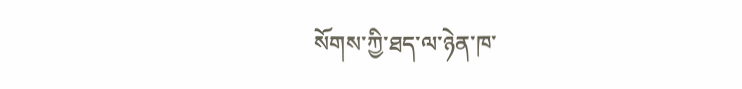སོགས་ཀྱི་ཐད་ལ་ཉེན་ཁ་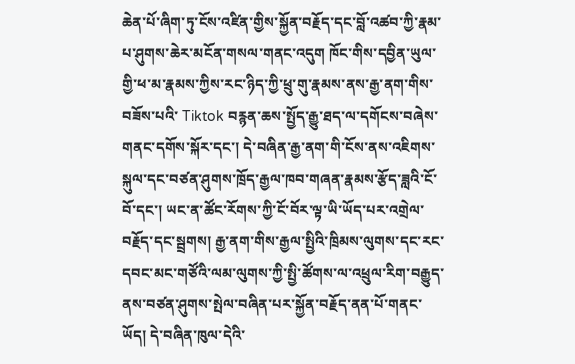ཆེན་པོ་ཞིག་ཏུ་ངོས་འཛིན་གྱིས་སྐྱོན་བརྗོད་དང་བློ་འཚབ་ཀྱི་རྣམ་པ་ཤུགས་ཆེར་མངོན་གསལ་གནང་འདུག ཁོང་གིས་དབྱིན་ཡུལ་གྱི་ཕ་མ་རྣམས་ཀྱིས་རང་ཉིད་ཀྱི་ཕྲུ་གུ་རྣམས་ནས་རྒྱ་ནག་གིས་བཟོས་པའི་ Tiktok བརྙན་ཆས་སྤྱོད་རྒྱུ་ཐད་ལ་དགོངས་བཞེས་གནང་དགོས་སྐོར་དང་། དེ་བཞིན་རྒྱ་ནག་གི་ངོས་ནས་འཇིགས་སྐུལ་དང་བཙན་ཤུགས་ཁྲོད་རྒྱལ་ཁབ་གཞན་རྣམས་རྩོད་ཟླའི་ངོ་བོ་དང་། ཡང་ན་ཚོང་རོགས་ཀྱི་ངོ་བོར་ལྟ་ཡི་ཡོད་པར་འགྲེལ་བརྗོད་དང་སྦྲགས། རྒྱ་ནག་གིས་རྒྱལ་སྤྱིའི་ཁྲིམས་ལུགས་དང་རང་དབང་མང་གཙོའི་ལམ་ལུགས་ཀྱི་སྤྱི་ཚོགས་ལ་འཕྲུལ་རིག་བརྒྱུད་ནས་བཙན་ཤུགས་སྤེལ་བཞིན་པར་སྐྱོན་བརྗོད་ནན་པོ་གནང་ཡོད། དེ་བཞིན་ཁུལ་དེའི་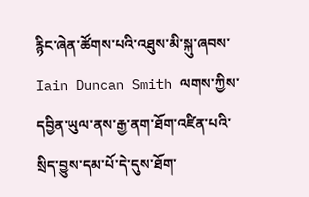རྙིང་ཞེན་ཚོགས་པའི་འཐུས་མི་སྐུ་ཞབས་ Iain Duncan Smith ལགས་ཀྱིས་དབྱིན་ཡུལ་ནས་རྒྱ་ནག་ཐོག་འཛིན་པའི་སྲིད་བྱུས་དམ་པོ་དེ་དུས་ཐོག་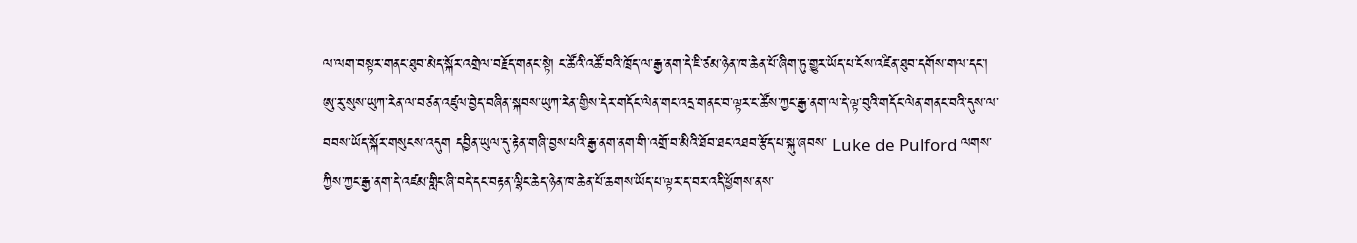ལ་ལག་བསྟར་གནང་ཐུབ་མེད་སྐོར་འགྲེལ་བརྗོད་གནང་སྟེ། ང་ཚོའི་འཚོ་བའི་ཁྲོད་ལ་རྒྱ་ནག་དེ་ཇི་ཙམ་ཉེན་ཁ་ཆེན་པོ་ཞིག་ཏུ་གྱུར་ཡོད་པ་ངོས་འཛིན་ཐུབ་དགོས་གལ་དང་། ཨུ་རུ་སུས་ཡུཀ་རེན་ལ་བཙན་འཛུལ་བྱེད་བཞིན་སྐབས་ཡུཀ་རེན་གྱིས་དེར་གདོང་ལེན་གང་འདྲ་གནང་བ་ལྟར་ང་ཚོས་ཀྱང་རྒྱ་ནག་ལ་དེ་ལྟ་བུའི་གདོང་ལེན་གནང་བའི་དུས་ལ་བབས་ཡོད་སྐོར་གསུངས་འདུག དབྱིན་ཡུལ་དུ་རྟེན་གཞི་བྱས་པའི་རྒྱ་ནག་ནག་གི་འགྲོ་བ་མིའི་ཐོབ་ཐང་འཐབ་རྩོད་པ་སྐུ་ཞབས་ Luke de Pulford ལགས་ཀྱིས་ཀྱང་རྒྱ་ནག་དེ་འཛམ་གླིང་ཞི་བདེ་དང་བརྟན་ལྷིང་ཆེད་ཉེན་ཁ་ཆེན་པོ་ཆགས་ཡོད་པ་ལྟར་ད་བར་འདི་ཕྱོགས་ནས་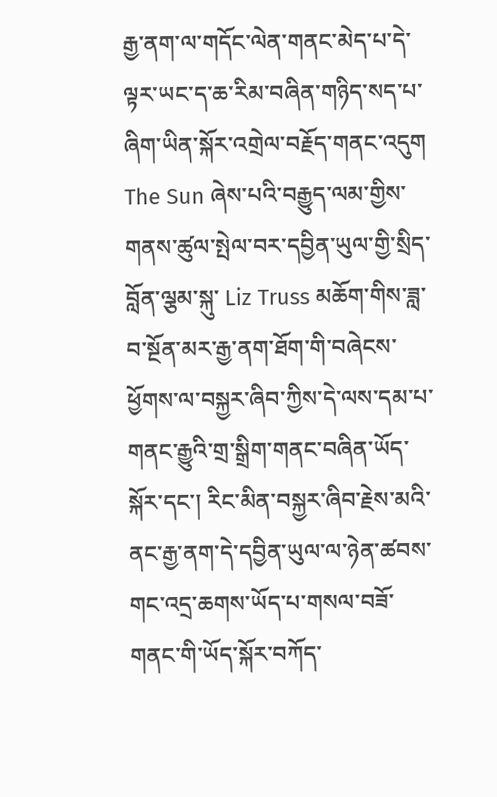རྒྱ་ནག་ལ་གདོང་ལེན་གནང་མེད་པ་དེ་ལྟར་ཡང་ད་ཆ་རིམ་བཞིན་གཉིད་སད་པ་ཞིག་ཡིན་སྐོར་འགྲེལ་བརྗོད་གནང་འདུག The Sun ཞེས་པའི་བརྒྱུད་ལམ་གྱིས་གནས་ཚུལ་སྤེལ་བར་དབྱིན་ཡུལ་གྱི་སྲིད་བློན་ལྕམ་སྐུ་ Liz Truss མཆོག་གིས་ཟླ་བ་སྔོན་མར་རྒྱ་ནག་ཐོག་གི་བཞེངས་ཕྱོགས་ལ་བསྐྱར་ཞིབ་ཀྱིས་དེ་ལས་དམ་པ་གནང་རྒྱུའི་གྲ་སྒྲིག་གནང་བཞིན་ཡོད་སྐོར་དང་། རིང་མིན་བསྐྱར་ཞིབ་རྗེས་མའི་ནང་རྒྱ་ནག་དེ་དབྱིན་ཡུལ་ལ་ཉེན་ཚབས་གང་འདྲ་ཆགས་ཡོད་པ་གསལ་བཟོ་གནང་གི་ཡོད་སྐོར་བཀོད་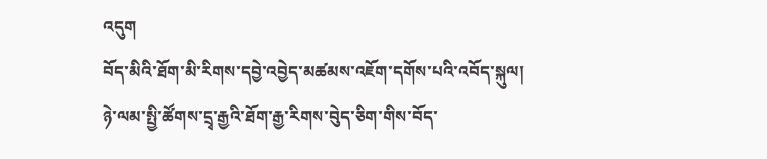འདུག
བོད་མིའི་ཐོག་མི་རིགས་དབྱེ་འབྱེད་མཚམས་འཇོག་དགོས་པའི་འབོད་སྐུལ།
ཉེ་ལམ་སྤྱི་ཚོགས་དྲྭ་རྒྱའི་ཐོག་རྒྱ་རིགས་བེུད་ཅིག་གིས་བོད་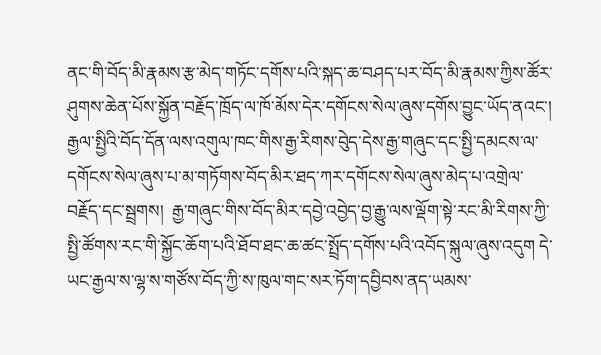ནང་གི་བོད་མི་རྣམས་རྩ་མེད་གཏོང་དགོས་པའི་སྐད་ཆ་བཤད་པར་བོད་མི་རྣམས་ཀྱིས་ཚོར་ཤུགས་ཆེན་པོས་སྐྱོན་བརྗོད་ཁྲོད་ལ་ཁོ་མོས་དེར་དགོངས་སེལ་ཞུས་དགོས་བྱུང་ཡོད་ནའང་། རྒྱལ་སྤྱིའི་བོད་དོན་ལས་འགུལ་ཁང་གིས་རྒྱ་རིགས་བེུད་དེས་རྒྱ་གཞུང་དང་སྤྱི་དམངས་ལ་དགོངས་སེལ་ཞུས་པ་མ་གཏོགས་བོད་མིར་ཐད་ཀར་དགོངས་སེལ་ཞུས་མེད་པ་འགྲེལ་བརྗོད་དང་སྦྲགས།  རྒྱ་གཞུང་གིས་བོད་མིར་དབྱེ་འབྱེད་བྱ་རྒྱུ་ལས་ལྡོག་སྟེ་རང་མི་རིགས་ཀྱི་སྤྱི་ཚོགས་རང་གི་སྐྱོང་ཆོག་པའི་ཐོབ་ཐང་ཆ་ཚང་སྤྲོད་དགོས་པའི་འབོད་སྐུལ་ཞུས་འདུག དེ་ཡང་རྒྱལ་ས་ལྷ་ས་གཙོས་བོད་ཀྱི་ས་ཁུལ་གང་སར་ཏོག་དབྱིབས་ནད་ཡམས་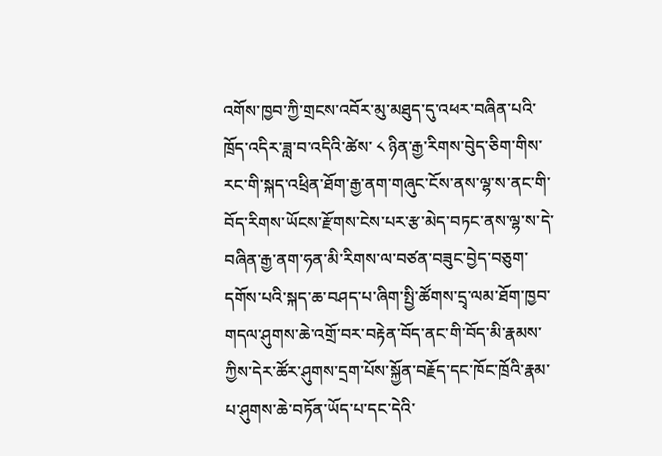འགོས་ཁྱབ་ཀྱི་གྲངས་འབོར་མུ་མཐུད་དུ་འཕར་བཞིན་པའི་ཁྲོད་འདིར་ཟླ་བ་འདིའི་ཚེས་ ༨ ཉིན་རྒྱ་རིགས་བེུད་ཅིག་གིས་རང་གི་སྐད་འཕྲིན་ཐོག་རྒྱ་ནག་གཞུང་ངོས་ནས་ལྷ་ས་ནང་གི་བོད་རིགས་ཡོངས་རྫོགས་ངེས་པར་རྩ་མེད་བཏང་ནས་ལྷ་ས་དེ་བཞིན་རྒྱ་ནག་ཧན་མི་རིགས་ལ་བཙན་བཟུང་བྱེད་བཅུག་དགོས་པའི་སྐད་ཆ་བཤད་པ་ཞིག་སྤྱི་ཚོགས་དྲྭ་ལམ་ཐོག་ཁྱབ་གདལ་ཤུགས་ཆེ་འགྲོ་བར་བརྟེན་བོད་ནང་གི་བོད་མི་རྣམས་ཀྱིས་དེར་ཚོར་ཤུགས་དྲག་པོས་སྐྱོན་བརྗོད་དང་ཁོང་ཁྲོའི་རྣམ་པ་ཤུགས་ཆེ་བཏོན་ཡོད་པ་དང་དེའི་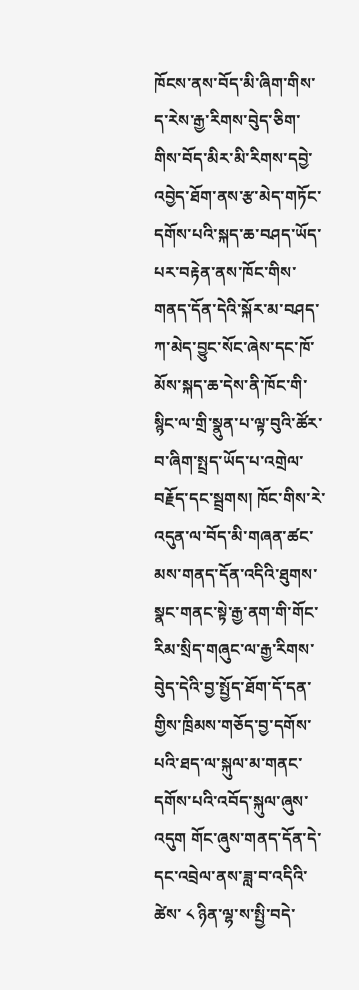ཁོངས་ནས་བོད་མི་ཞིག་གིས་ད་རེས་རྒྱ་རིགས་བེུད་ཅིག་གིས་བོད་མིར་མི་རིགས་དབྱེ་འབྱེད་ཐོག་ནས་རྩ་མེད་གཏོང་དགོས་པའི་སྐད་ཆ་བཤད་ཡོད་པར་བརྟེན་ནས་ཁོང་གིས་གནད་དོན་དེའི་སྐོར་མ་བཤད་ཀ་མེད་བྱུང་སོང་ཞེས་དང་ཁོ་མོས་སྐད་ཆ་དེས་ནི་ཁོང་གི་སྙིང་ལ་གྲི་སྣུན་པ་ལྟ་བུའི་ཚོར་བ་ཞིག་སྤྲད་ཡོད་པ་འགྲེལ་བརྗོད་དང་སྦྲགས། ཁོང་གིས་རེ་འདུན་ལ་བོད་མི་གཞན་ཚང་མས་གནད་དོན་འདིའི་ཐུགས་སྣང་གནང་སྟེ་རྒྱ་ནག་གི་གོང་རིམ་སྲིད་གཞུང་ལ་རྒྱ་རིགས་བེུད་དེའི་བྱ་སྤྱོད་ཐོག་དོ་དན་གྱིས་ཁྲིམས་གཅོད་བྱ་དགོས་པའི་ཐད་ལ་སྐུལ་མ་གནང་དགོས་པའི་འབོད་སྐུལ་ཞུས་འདུག གོང་ཞུས་གནད་དོན་དེ་དང་འབྲེལ་ནས་ཟླ་བ་འདིའི་ཚེས་ ༨ ཉིན་ལྷ་ས་སྤྱི་བདེ་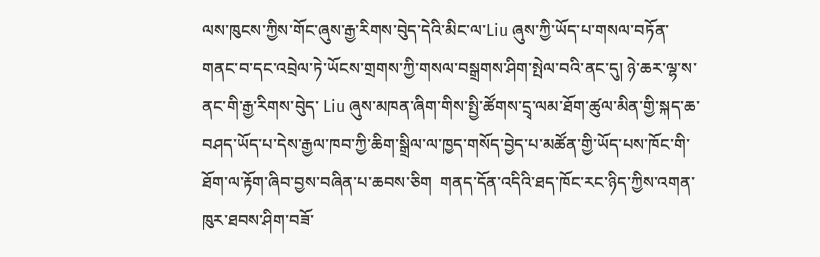ལས་ཁུངས་ཀྱིས་གོང་ཞུས་རྒྱ་རིགས་བེུད་དེའི་མིང་ལ་Liu ཞུས་ཀྱི་ཡོད་པ་གསལ་བཏོན་གནང་བ་དང་འབྲེལ་ཏེ་ཡོངས་གྲགས་ཀྱི་གསལ་བསྒྲགས་ཤིག་སྤེལ་བའི་ནང་དུ། ཉེ་ཆར་ལྷ་ས་ནང་གི་རྒྱ་རིགས་བེུད་ Liu ཞུས་མཁན་ཞིག་གིས་སྤྱི་ཚོགས་དྲྭ་ལམ་ཐོག་ཚུལ་མིན་གྱི་སྐད་ཆ་བཤད་ཡོད་པ་དེས་རྒྱལ་ཁབ་ཀྱི་ཆིག་སྒྲིལ་ལ་ཁྱད་གསོད་བྱེད་པ་མཚོན་གྱི་ཡོད་པས་ཁོང་གི་ཐོག་ལ་རྟོག་ཞིབ་བྱས་བཞིན་པ་ཆབས་ཅིག  གནད་དོན་འདིའི་ཐད་ཁོང་རང་ཉིད་ཀྱིས་འགན་ཁུར་ཐབས་ཤིག་བཟོ་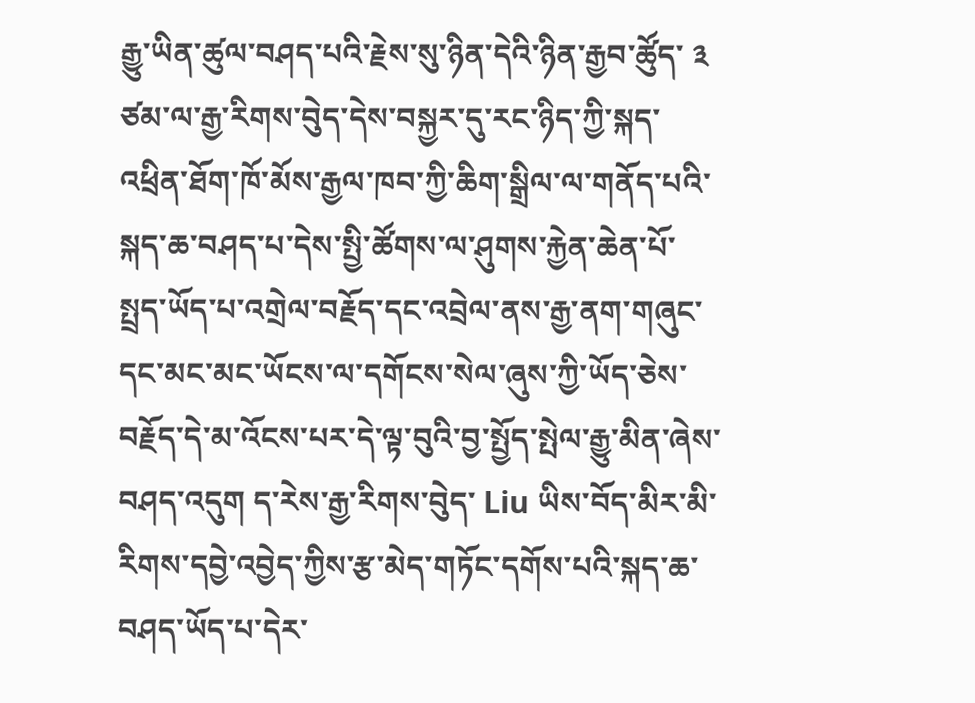རྒྱུ་ཡིན་ཚུལ་བཤད་པའི་རྗེས་སུ་ཉིན་དེའི་ཉིན་རྒྱབ་ཚོུད་ ༣ ཙམ་ལ་རྒྱ་རིགས་བེུད་དེས་བསྐྱར་དུ་རང་ཉིད་ཀྱི་སྐད་འཕྲིན་ཐོག་ཁོ་མོས་རྒྱལ་ཁབ་ཀྱི་ཆིག་སྒྲིལ་ལ་གནོད་པའི་སྐད་ཆ་བཤད་པ་དེས་སྤྱི་ཚོགས་ལ་ཤུགས་རྐྱེན་ཆེན་པོ་སྤྲད་ཡོད་པ་འགྲེལ་བརྗོད་དང་འབྲེལ་ནས་རྒྱ་ནག་གཞུང་དང་མང་མང་ཡོངས་ལ་དགོངས་སེལ་ཞུས་ཀྱི་ཡོད་ཅེས་བརྗོད་དེ་མ་འོངས་པར་དེ་ལྟ་བུའི་བྱ་སྤྱོད་སྤེལ་རྒྱུ་མིན་ཞེས་བཤད་འདུག ད་རེས་རྒྱ་རིགས་བེུད་ Liu ཡིས་བོད་མིར་མི་རིགས་དབྱེ་འབྱེད་ཀྱིས་རྩ་མེད་གཏོང་དགོས་པའི་སྐད་ཆ་བཤད་ཡོད་པ་དེར་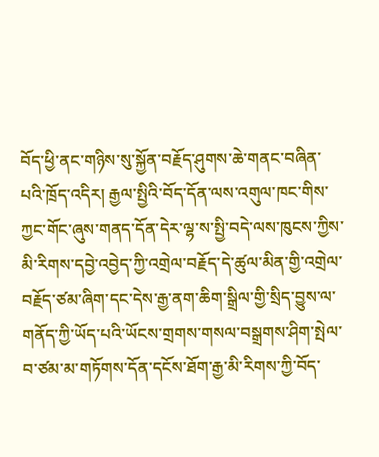བོད་ཕྱི་ནང་གཉིས་སུ་སྐྱོན་བརྗོད་ཤུགས་ཆེ་གནང་བཞིན་པའི་ཁྲོད་འདིར། རྒྱལ་སྤྱིའི་བོད་དོན་ལས་འགུལ་ཁང་གིས་ཀྱང་གོང་ཞུས་གནད་དོན་དེར་ལྷ་ས་སྤྱི་བདེ་ལས་ཁུངས་ཀྱིས་མི་རིགས་དབྱེ་འབྱེད་ཀྱི་འགྲེལ་བརྗོད་དེ་ཚུལ་མིན་གྱི་འགྲེལ་བརྗོད་ཙམ་ཞིག་དང་དེས་རྒྱ་ནག་ཆིག་སྒྲིལ་གྱི་སྲིད་བྱུས་ལ་གནོད་ཀྱི་ཡོད་པའི་ཡོངས་གྲགས་གསལ་བསྒྲགས་ཤིག་སྤེལ་བ་ཙམ་མ་གཏོགས་དོན་དངོས་ཐོག་རྒྱ་མི་རིགས་ཀྱི་བོད་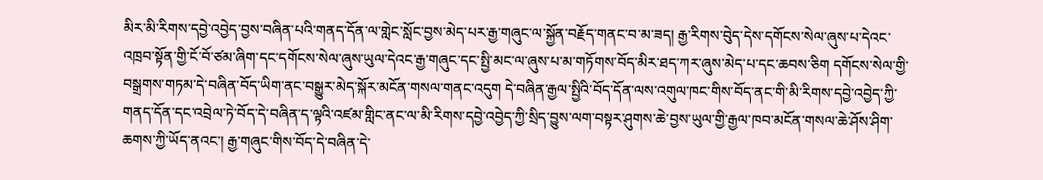མིར་མི་རིགས་དབྱེ་འབྱེད་བྱས་བཞིན་པའི་གནད་དོན་ལ་གླེང་སློང་བྱས་མེད་པར་རྒྱ་གཞུང་ལ་སྐྱོན་བརྗོད་གནང་བ་མ་ཟད། རྒྱ་རིགས་བེུད་དེས་དགོངས་སེལ་ཞུས་པ་དེའང་འཁྲབ་སྟོན་གྱི་ངོ་བོ་ཙམ་ཞིག་དང་དགོངས་སེལ་ཞུས་ཡུལ་དེའང་རྒྱ་གཞུང་དང་སྤྱི་མང་ལ་ཞུས་པ་མ་གཏོགས་བོད་མིར་ཐད་ཀར་ཞུས་མེད་པ་དང་ཆབས་ཅིག དགོངས་སེལ་གྱི་བསྒྲགས་གཏམ་དེ་བཞིན་བོད་ཡིག་ནང་བསྒྱུར་མེད་སྐོར་མངོན་གསལ་གནང་འདུག དེ་བཞིན་རྒྱལ་སྤྱིའི་བོད་དོན་ལས་འགུལ་ཁང་གིས་བོད་ནང་གི་མི་རིགས་དབྱེ་འབྱེད་ཀྱི་གནད་དོན་དང་འབྲེལ་ཏེ་བོད་དེ་བཞིན་ད་ལྟའི་འཛམ་གླིང་ནང་ལ་མི་རིགས་དབྱེ་འབྱེད་ཀྱི་སྲིད་བྱུས་ལག་བསྟར་ཤུགས་ཆེ་བྱས་ཡུལ་གྱི་རྒྱལ་ཁབ་མངོན་གསལ་ཆེ་ཤོས་ཤིག་ཆགས་ཀྱི་ཡོད་ནའང་། རྒྱ་གཞུང་གིས་བོད་དེ་བཞིན་དེ་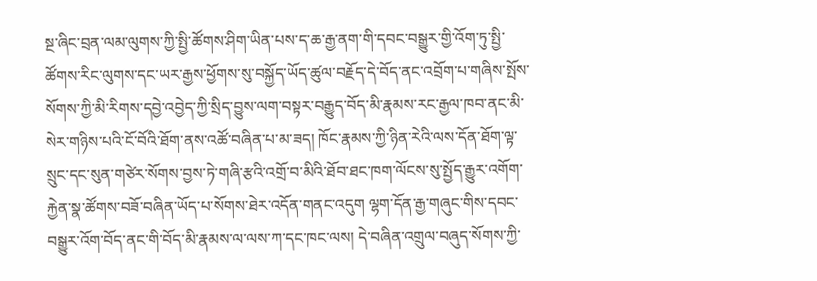སྔ་ཞིང་བྲན་ལམ་ལུགས་ཀྱི་སྤྱི་ཚོགས་ཤིག་ཡིན་པས་ད་ཆ་རྒྱ་ནག་གི་དབང་བསྒྱུར་གྱི་འོག་ཏུ་སྤྱི་ཚོགས་རིང་ལུགས་དང་ཡར་རྒྱས་ཕྱོགས་སུ་བསྐྱོད་ཡོད་ཚུལ་བརྗོད་དེ་བོད་ནང་འབྲོག་པ་གཞིས་སྤོས་སོགས་ཀྱི་མི་རིགས་དབྱེ་འབྱེད་ཀྱི་སྲིད་བྱུས་ལག་བསྟར་བརྒྱུད་བོད་མི་རྣམས་རང་རྒྱལ་ཁབ་ནང་མི་སེར་གཉིས་པའི་ངོ་བོའི་ཐོག་ནས་འཚོ་བཞིན་པ་མ་ཟད། ཁོང་རྣམས་ཀྱི་ཉིན་རེའི་ལས་དོན་ཐོག་ལྟ་སྲུང་དང་སུན་གཙེར་སོགས་བྱས་ཏེ་གཞི་རྩའི་འགྲོ་བ་མིའི་ཐོབ་ཐང་ཁག་ལོངས་སུ་སྤྱོད་རྒྱུར་འགོག་རྐྱེན་སྣ་ཚོགས་བཟོ་བཞིན་ཡོད་པ་སོགས་ཐེར་འདོན་གནང་འདུག ལྷག་དོན་རྒྱ་གཞུང་གིས་དབང་བསྒྱུར་འོག་བོད་ནང་གི་བོད་མི་རྣམས་ལ་ལས་ཀ་དང་ཁང་ལས། དེ་བཞིན་འགྲུལ་བཞུད་སོགས་ཀྱི་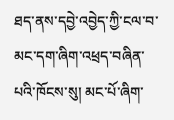ཐད་ནས་དབྱེ་འབྱེད་ཀྱི་ངལ་བ་མང་དག་ཞིག་འཕྲད་བཞིན་པའི་ཁོངས་སུ། མང་པོ་ཞིག་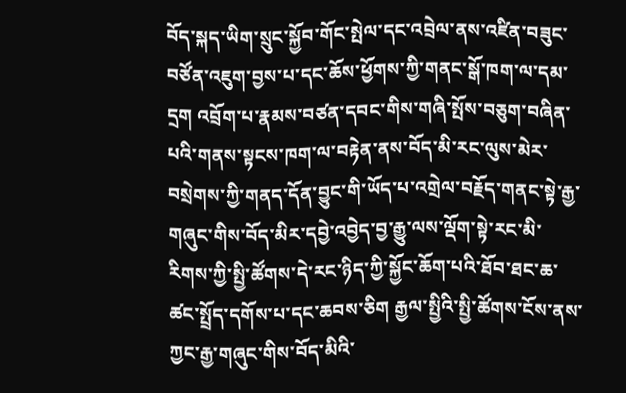བོད་སྐད་ཡིག་སྲུང་སྐྱོབ་གོང་སྤེལ་དང་འབྲེལ་ནས་འཛིན་བཟུང་བཙོན་འཇུག་བྱས་པ་དང་ཆོས་ཕྱོགས་ཀྱི་གནང་སྒོ་ཁག་ལ་དམ་དྲག འབྲོག་པ་རྣམས་བཙན་དབང་གིས་གཞི་སྤོས་བཅུག་བཞིན་པའི་གནས་སྟངས་ཁག་ལ་བརྟེན་ནས་བོད་མི་རང་ལུས་མེར་བསྲེགས་ཀྱི་གནད་དོན་བྱུང་གི་ཡོད་པ་འགྲེལ་བརྗོད་གནང་སྟེ་རྒྱ་གཞུང་གིས་བོད་མིར་དབྱེ་འབྱེད་བྱ་རྒྱུ་ལས་ལྡོག་སྟེ་རང་མི་རིགས་ཀྱི་སྤྱི་ཚོགས་དེ་རང་ཉིད་ཀྱི་སྐྱོང་ཆོག་པའི་ཐོབ་ཐང་ཆ་ཚང་སྤྲོད་དགོས་པ་དང་ཆབས་ཅིག རྒྱལ་སྤྱིའི་སྤྱི་ཚོགས་ངོས་ནས་ཀྱང་རྒྱ་གཞུང་གིས་བོད་མིའི་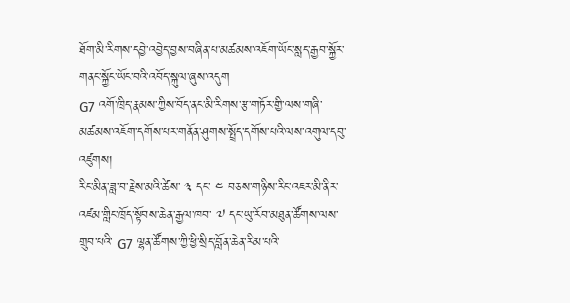ཐོག་མི་རིགས་དབྱེ་འབྱེད་བྱས་བཞིན་པ་མཚམས་འཇོག་ཡོང་སླད་རྒྱབ་སྐྱོར་གནང་སྐྱོང་ཡོང་བའི་འབོད་སྐུལ་ཞུས་འདུག
G7 འགོ་ཁྲིད་རྣམས་ཀྱིས་བོད་ནང་མི་རིགས་རྩ་གཏོར་གྱི་ལས་གཞི་མཚམས་འཇོག་དགོས་པར་གནོན་ཤུགས་སྤྲོད་དགོས་པའི་ལས་འགུལ་དབུ་འཛུགས།
རིང་མིན་ཟླ་བ་རྗེས་མའི་ཚེས་ ༣ དང་ ༤ བཅས་གཉིས་རིང་འཇར་མི་ནིར་འཛམ་གླིང་ཁྲོད་སྟོབས་ཆེན་རྒྱལ་ཁབ་ ༧ དང་ཡུ་རོབ་མཐུན་ཚོགས་ལས་གྲུབ་པའི་ G7 ལྷན་ཚོགས་ཀྱི་ཕྱི་སྲིད་བློན་ཆེན་རིམ་པའི་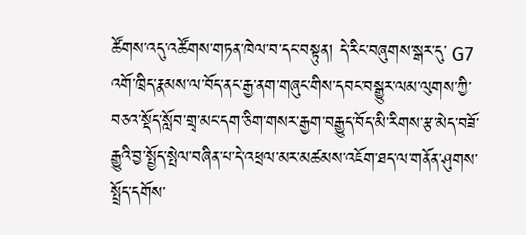ཚོགས་འདུ་འཚོགས་གཏན་ཁེལ་བ་དང་བསྟུན། དེ་རིང་བཞུགས་སྒར་དུ་ G7 འགོ་ཁྲིད་རྣམས་ལ་བོད་ནང་རྒྱ་ནག་གཞུང་གིས་དབང་བསྒྱུར་ལམ་ལུགས་ཀྱི་བཅའ་སྡོད་སློབ་གྲྭ་མང་དག་ཅིག་གསར་རྒྱག་བརྒྱུད་བོད་མི་རིགས་རྩ་མེད་བཟོ་རྒྱུའི་བྱ་སྤྱོད་སྤེལ་བཞིན་པ་དེ་འཕྲལ་མར་མཚམས་འཇོག་ཐད་ལ་གནོན་ཤུགས་སྤྲོད་དགོས་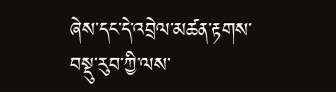ཞེས་དང་དེ་འབྲེལ་མཚན་རྟགས་བསྡུ་རུབ་ཀྱི་ལས་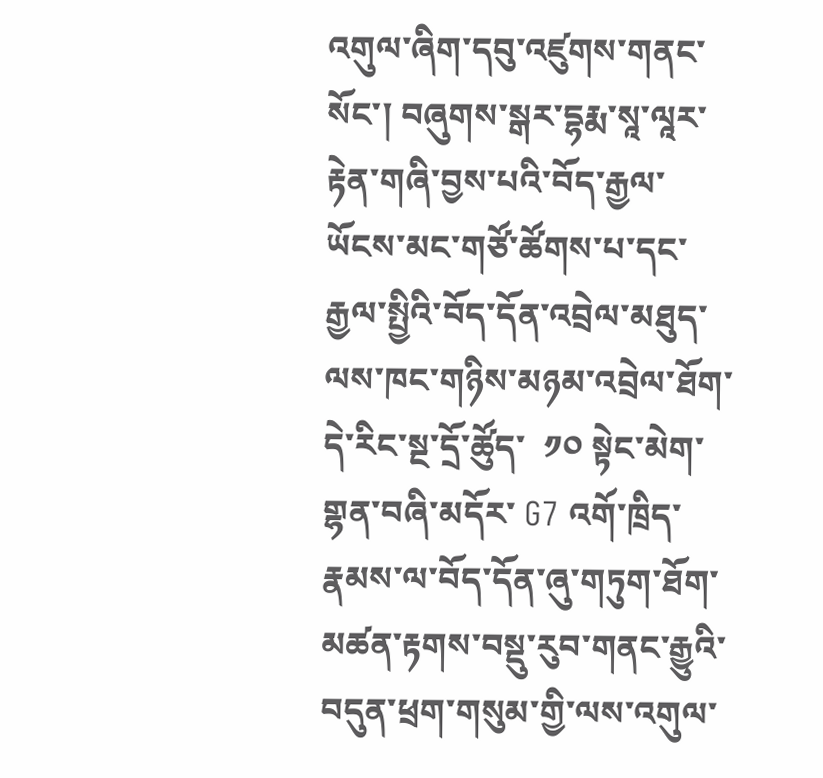འགུལ་ཞིག་དབུ་འཛུགས་གནང་སོང་། བཞུགས་སྒར་དྷརྨ་སཱ་ལཱར་རྟེན་གཞི་བྱས་པའི་བོད་རྒྱལ་ཡོངས་མང་གཙོ་ཚོགས་པ་དང་རྒྱལ་སྤྱིའི་བོད་དོན་འབྲེལ་མཐུད་ལས་ཁང་གཉིས་མཉམ་འབྲེལ་ཐོག་དེ་རིང་སྔ་དྲོ་ཚོུད་  ༡༠ སྟེང་མེག་གྷན་བཞི་མདོར་ G7 འགོ་ཁྲིད་རྣམས་ལ་བོད་དོན་ཞུ་གཏུག་ཐོག་མཚན་རྟགས་བསྡུ་རུབ་གནང་རྒྱུའི་བདུན་ཕྲག་གསུམ་གྱི་ལས་འགུལ་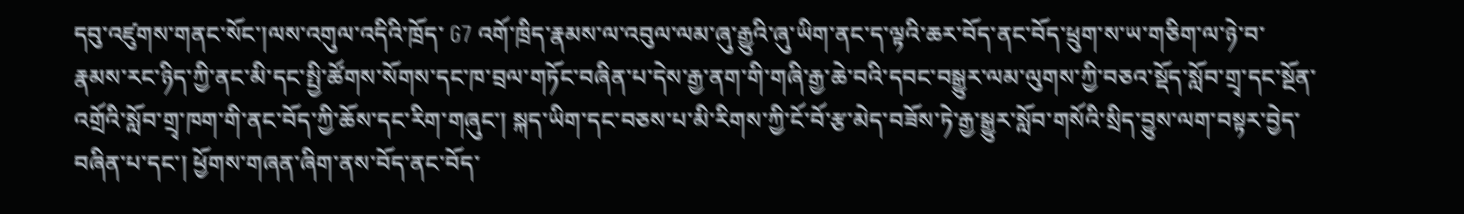དབུ་འཛུགས་གནང་སོང་།ལས་འགུལ་འདིའི་ཁྲོད་ G7 འགོ་ཁྲིད་རྣམས་ལ་འབུལ་ལམ་ཞུ་རྒྱུའི་ཞུ་ཡིག་ནང་ད་ལྟའི་ཆར་བོད་ནང་བོད་ཕྲུག་ས་ཡ་གཅིག་ལ་ཉེ་བ་རྣམས་རང་ཉིད་ཀྱི་ནང་མི་དང་སྤྱི་ཚོགས་སོགས་དང་ཁ་བྲལ་གཏོང་བཞིན་པ་དེས་རྒྱ་ནག་གི་གཞི་རྒྱ་ཆེ་བའི་དབང་བསྒྱུར་ལམ་ལུགས་ཀྱི་བཅའ་སྡོད་སློབ་གྲྭ་དང་སྔོན་འགྲོའི་སློབ་གྲྭ་ཁག་གི་ནང་བོད་ཀྱི་ཆོས་དང་རིག་གཞུང་། སྐད་ཡིག་དང་བཅས་པ་མི་རིགས་ཀྱི་ངོ་བོ་རྩ་མེད་བཟོས་ཏེ་རྒྱ་སྒྱུར་སློབ་གསོའི་སྲིད་བྱུས་ལག་བསྟར་བྱེད་བཞིན་པ་དང་། ཕྱོགས་གཞན་ཞིག་ནས་བོད་ནང་བོད་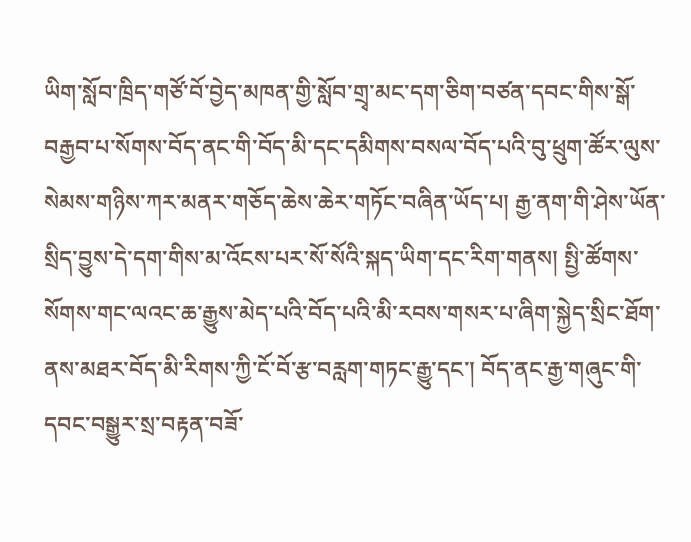ཡིག་སློབ་ཁྲིད་གཙོ་བོ་བྱེད་མཁན་གྱི་སློབ་གྲྭ་མང་དག་ཅིག་བཙན་དབང་གིས་སྒོ་བརྒྱབ་པ་སོགས་བོད་ནང་གི་བོད་མི་དང་དམིགས་བསལ་བོད་པའི་བུ་ཕྲུག་ཚོར་ལུས་སེམས་གཉིས་ཀར་མནར་གཅོད་ཆེས་ཆེར་གཏོང་བཞིན་ཡོད་པ། རྒྱ་ནག་གི་ཤེས་ཡོན་སྲིད་བྱུས་དེ་དག་གིས་མ་འོངས་པར་སོ་སོའི་སྐད་ཡིག་དང་རིག་གནས། སྤྱི་ཚོགས་སོགས་གང་ལའང་ཆ་རྒྱུས་མེད་པའི་བོད་པའི་མི་རབས་གསར་པ་ཞིག་སྐྱེད་སྲིང་ཐོག་ནས་མཐར་བོད་མི་རིགས་ཀྱི་ངོ་བོ་རྩ་བརླག་གཏང་རྒྱུ་དང་། བོད་ནང་རྒྱ་གཞུང་གི་དབང་བསྒྱུར་སྲ་བརྟན་བཟོ་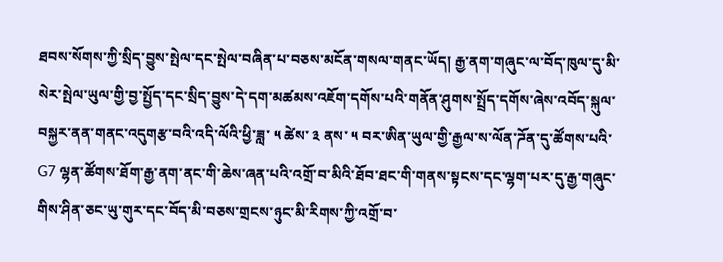ཐབས་སོགས་ཀྱི་སྲིད་བྱུས་སྤེལ་དང་སྤེལ་བཞིན་པ་བཅས་མངོན་གསལ་གནང་ཡོད། རྒྱ་ནག་གཞུང་ལ་བོད་ཁུལ་དུ་མི་སེར་སྤེལ་ཡུལ་གྱི་བྱ་སྤྱོད་དང་སྲིད་བྱུས་དེ་དག་མཚམས་འཇོག་དགོས་པའི་གནོན་ཤུགས་སྤྲོད་དགོས་ཞེས་འབོད་སྐུལ་བསྐྱར་ནན་གནང་འདུགརྩ་བའི་འདི་ལོའི་ཕྱི་ཟླ་ ༥ ཚེས་ ༣ ནས་ ༥ བར་ཨིན་ཡུལ་གྱི་རྒྱལ་ས་ལོན་ཌོན་དུ་ཚོགས་པའི་ G7 ལྷན་ཚོགས་ཐོག་རྒྱ་ནག་ནང་གི་ཆེས་ཞན་པའི་འགྲོ་བ་མིའི་ཐོབ་ཐང་གི་གནས་སྟངས་དང་ལྷག་པར་དུ་རྒྱ་གཞུང་གིས་ཤིན་ཅང་ཡུ་གུར་དང་བོད་མི་བཅས་གྲངས་ཉུང་མི་རིགས་ཀྱི་འགྲོ་བ་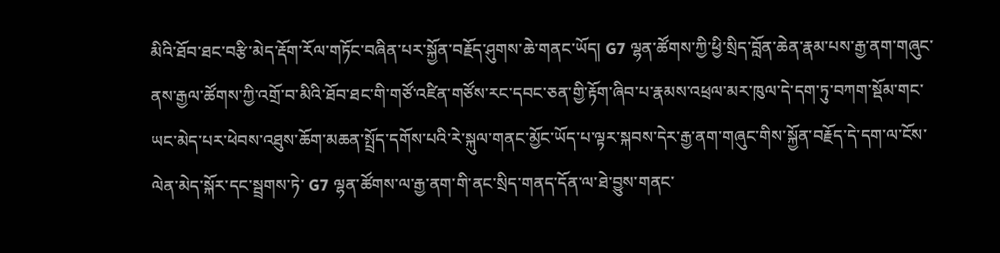མིའི་ཐོབ་ཐང་བརྩི་མེད་རྡོག་རོལ་གཏོང་བཞིན་པར་སྐྱོན་བརྗོད་ཤུགས་ཆེ་གནང་ཡོད། G7 ལྷན་ཚོགས་ཀྱི་ཕྱི་སྲིད་བློན་ཆེན་རྣམ་པས་རྒྱ་ནག་གཞུང་ནས་རྒྱལ་ཚོགས་ཀྱི་འགྲོ་བ་མིའི་ཐོབ་ཐང་གི་གཙོ་འཛིན་གཙོས་རང་དབང་ཅན་གྱི་རྟོག་ཞིབ་པ་རྣམས་འཕྲལ་མར་ཁུལ་དེ་དག་ཏུ་བཀག་སྡོམ་གང་ཡང་མེད་པར་ཕེབས་འཐུས་ཆོག་མཆན་སྤྲོད་དགོས་པའི་རེ་སྐུལ་གནང་མྱོང་ཡོད་པ་ལྟར་སྐབས་དེར་རྒྱ་ནག་གཞུང་གིས་སྐྱོན་བརྗོད་དེ་དག་ལ་ངོས་ལེན་མེད་སྐོར་དང་སྦྲགས་ཏེ་ G7 ལྷན་ཚོགས་ལ་རྒྱ་ནག་གི་ནང་སྲིད་གནད་དོན་ལ་ཐེ་བྱུས་གནང་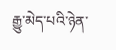རྒྱུ་མེད་པའི་ཉེན་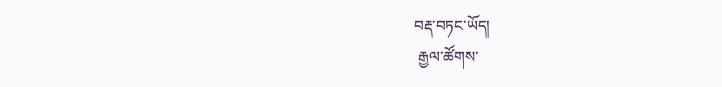བརྡ་བཏང་ཡོད།
 རྒྱལ་ཚོགས་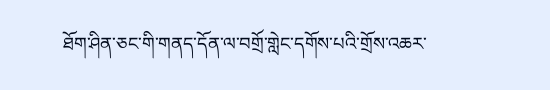ཐོག་ཤིན་ཅང་གི་གནད་དོན་ལ་བགྲོ་གླེང་དགོས་པའི་གྲོས་འཆར་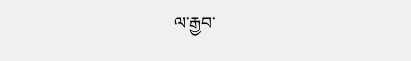ལ་རྒྱབ་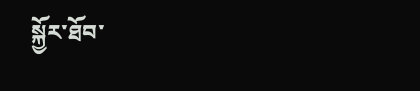སྐྱོར་ཐོབ་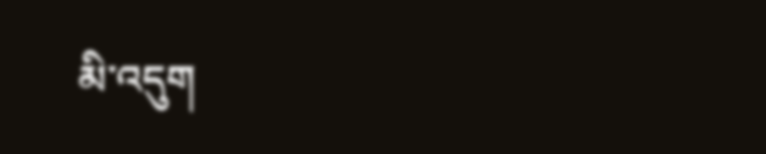མི་འདུག